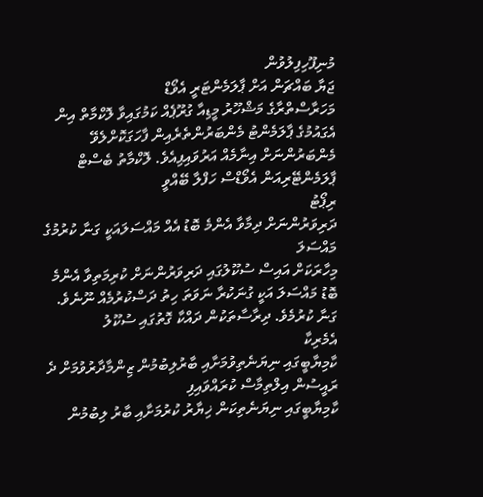މުނިފޫހިފިލުވުން
ޖަޔާ ބައްޗަން އަށް ޕާލަމެންޓަރީ އެވޯޑް
މަހަރާސްތްރާގެ މަޝްހޫރު މީޑިއާ ގުރޫޕެއް ކަމުގައިވާ ލޮކްމާތް އިން އެގައުމުގެ ޕާލަމެންޓު މެންބަރުންތެރެއިން ފާހަގަކޮށްލެވޭ މެންބަރުންނަށް އިނާމެއް އަރުވައިފިއެވެ. ލޮކްމާތު ބެސްޓް ޕާލަމެންޓޭރިއަން އެވޯޑްސް ހަފްލާ ބޭއްވީ
ރިޕޯޓު
ދަރިވަރުންނަށް ދިމާވާ އެންމެ ބޮޑު އެއް މައްސަލައަކީ ގަނާ ކުރުމުގެ މައްސަލަ
މިހާރަކަށް އައިސް ސުކޫލުގައި ދަރިވަރުންނަށް ކުރިމަތިވާ އެންމެ ބޮޑު މައްސަލަ އަކީ ގުނަކުރާ ނަވަތަ ހިތު ދަސްކުރުމެއް ނޫނެވެ. ގަނާ ކުރުމެވެ. ދިރާސާތަކުން ދައްކާ ގޮތުގައި ސުކޫލު
އެމެރިކާ
ކާމިޔާބީގައި ނިޔަނެތިވުމަށާއި ބާރުލިބުމުން ޒިންމާދާރުވުމަށް ދެ ރައީސުން އިލްތިމާސް ކުރައްވައިފި
ކާމިޔާބީގައި ނިޔަނެތިކަން ޚިޔާރު ކުރުމަށާއި ބާރު ލިބުމުން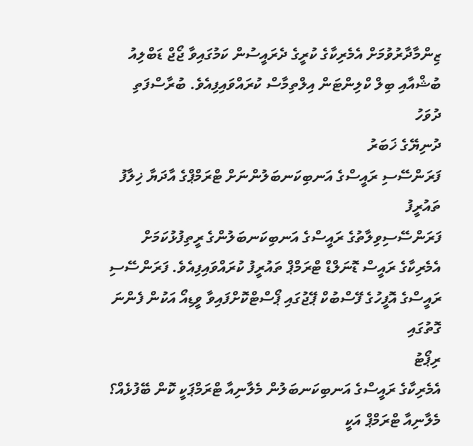ޒިންމާދާރުވުމަށް އެމެރިކާގެ ކުރީގެ ދެރައީސުން ކަމުގައިވާ ޖޯޖް ޑަބްލިއު ބުޝްއާއި ބިލް ކްލިންޓަން އިލްތިމާސް ކުރައްވައިފިއެވެ. ބުރާސްފަތި ދުވަހު
ދުނިޔޭގެ ޚަބަރު
ފަރަންސޭސި ރައީސްގެ އަނބިކަނބަލުންނަށް ޓްރަމްޕްގެ އާދަޔާ ޚިލާފު ތައުރީފު
ފަރަންސޭސިވިލާތުގެ ރައީސްގެ އަނބިކަނބަލުންގެ ރީތިފުޅުކަމަށް އެމެރިކާގެ ރައީސް ޑޮނަލްޑް ޓްރަމްޕް ތައުރީފު ކުރައްވައިފިއެވެ. ފަރަންސޭސި ރައީސްގެ އޮފީހުގެ ފޭސްބުކް ޕޭޖުގައި ޕޯސްޓްކޮށްފައިވާ ވީޑިއޯ އަކުން ފެންނަ ގޮތުގައި
ރިޕޯޓު
އެމެރިކާގެ ރައީސްގެ އަނބިކަނބަލުން މެލާނިއާ ޓްރަމްޕަކީ ކޮން ބޭފުޅެއް؟
މެލާނިއާ ޓްރަމްޕް އަކީ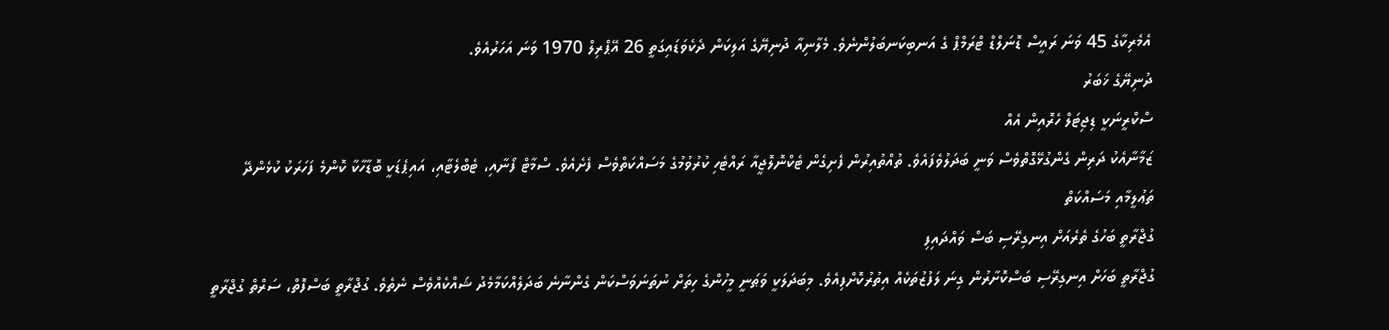އެމެރިކާގެ 45 ވަނަ ރައީސް ޑޮނަލްޑް ޓްރަމްޕް ގެ އަނބިކަނބަލުންނެވެ. މެލާނިއާ ދުނިޔޭގެ އަލިކަން ދެކެވަޑައިގަތީ 26 އޭޕްރިލް 1970 ވަނަ އަހަރުއެވެ.
ދުނިޔޭގެ ޚަބަރު
ސްކްރީނަކީ ޑިޖިޓަލް ހެރޮއިން އެއް
ޒަމާނާއެކު ދަރިން ގެންގުޅޭގޮތްވެސް ވަނީ ބަދަލުވެފައެވެ. ތުއްތުއިރުން ފެށިގެން ޓެކްނޮލޮޖީއާ ރައްޓެހި ކުރުވުމުގެ މަސައްކަތްވެސް ފެށެއެވެ. ސްމާޓް ފޯނާއި، ޓެބްލެޓާއި، އައިޕެޑަކީ ބޮޑާހާކާ ކޮންމެ ފަހަރަކު ކުޅެންދޭ
ތަޢުލީމާއި މަސައްކަތް
ގުޖްރާތީ ބަހުގެ ތެރެއަށް އިނގިރޭސި ބަސް ވައްދައިފި
ގުޖްރާތީ ބަހަށް އިނގިރޭސި ބަސްކޮށާރުން ގިނަ ލަފުޒުތަކެއް އިތުރުކޮށްފިއެވެ. މިބަދަލަކީ ވަޠަނީ މީހުންގެ ހިތަށް ނުތަނަވަސްކަން ގެންނާނެ ބަދަލެއްކަމާމެދު ޝައްކެއްވެސް ނެތެވެ. ގުޖްރާތީ ބަސްފޮތް، ސަރްތް ގުޖްރާތީ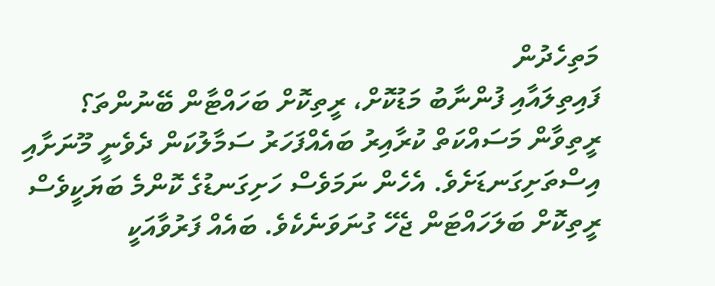މަތިހެދުން
ފައިތިލައާއި ފުންނާބު މަޑުކޮށް، ރީތިކޮށް ބަހައްޓާން ބޭނުންތަ؟
ރީތިވާން މަސައްކަތް ކުރާއިރު ބައެއްފަހަރު ސަމާލުކަން ދެވެނީ މޫނަށާއި އިސްތަށިގަނޑަށެވެ. އެހެން ނަމަވެސް ހަށިގަނޑުގެ ކޮންމެ ބަޔަކީވެސް ރީތިކޮށް ބަލަހައްޓަން ޖެހޭ ގުނަވަނެކެވެ. ބައެއް ފަރުވާއަކީ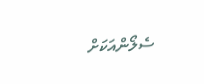ސެލޯންއަކަށް